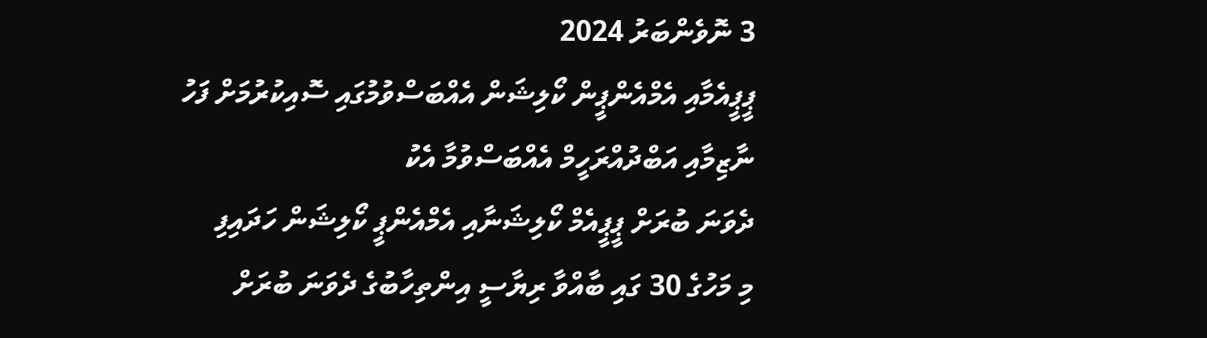3 ނޮވެންބަރު 2024
ޕީޕީއެމާއި އެމްއެންޕީން ކޯލިޝަން އެއްބަސްވުމުގައި ސޮއިކުރުމަށް ފަހު ނާޒިމާއި އަބްދުއްރަހީމް އެއްބަސްވުމާ އެކު
ދެވަނަ ބުރަށް ޕީޕީއެމް ކޯލިޝަނާއި އެމްއެންޕީ ކޯލިޝަން ހަދައިފި
މި މަހުގެ 30 ގައި ބާއްވާ ރިޔާސީ އިންތިހާބުގެ ދެވަނަ ބުރަށް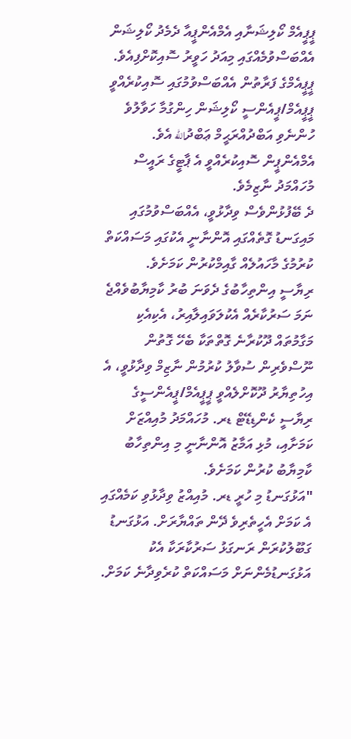ޕީޕީއެމް ކޯލިޝަނާއި އެމްއެންޕީއާ ދެމެދު ކޯލިޝަން އެއްބަސްވުމެއްގައި މިއަދު ހަވީރު ސޮއިކޮށްފިއެވެ.
ޕީޕީއެމްގެ ފަރާތުން އެއްބަސްވުމުގައި ސޮއިކުރެއްވީ ޕީޕީއެމް/ޕީއެންސީ ކޯލިޝަން ހިންގުމާ ހަވާލުވެ ހުންނެވި އަބްދުއްރަޙީމް ޢަބްދުالله އެވެ. އެމްއެންޕީން ސޮއިކުރެއްވީ އެ ޕާޓީގެ ރައީސް މުހައްމަދު ނާޒިމެވެ.
ދެ ބޭފުޅުންވެސް ވިދާޅުވީ، އެއްބަސްވުމުގައި މައިގަނޑު ގޮތެއްގައި އޮންނާނީ އެކުގައި މަސައްކަތް ކުރުމުގެ މާހައުލެއް ގާއިމްކުރުން ކަމަށެވެ.
ރިޔާސީ އިންތިހާބުގެ ދެވަނަ ބުރު ކާމިޔާބުވެއްޖެ ނަމަ ސަރުކާރެއް އެކުލަވައިލާއިރު، އެކިއެކި މަގާމުތައް ދޫކުރާނެ ގޮތްތަކާ ބެހޭ ގޮތުން ނޫސްވެރިން ސުވާލު ކުރުމުން ނާޒިމް ވިދާޅުވީ، އެ އިހުތިޔާރު ދޫކޮށްލެއްވީ ޕީޕީއެމް/ޕީއެންސީގެ ރިޔާސީ ކެންޑިޑޭޓް ޑރ. މުހައްމަދު މުއިއްޒަށް ކަމަށާއި، މުޅި އަމާޒު އޮންނާނީ މި އިންތިހާބު ކާމިޔާބު ކުރުން ކަމަށެވެ.
"އަޅުގަނޑު މި ހުރީ ޑރ. މުއިއްޒު ވިދާޅުވި ކަމެއްގައި އެ ކަމަށް އެހީތެރިވެ ދޭން ތައްޔާރަށް. އަޅުގަނޑު ގަބޫލުކުރަން ރަނގަޅު ސަރުކާރަކާ އެކު އަޅުގަނޑުމެންނަށް މަސައްކަތް ކުރެވިދާނެ ކަމަށް.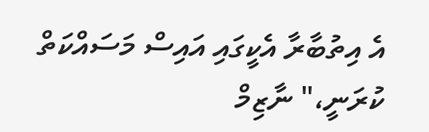އެ އިތުބާރާ އެކީގައި އައިސް މަސައްކަތް ކުރަނީ،" ނާޒިމް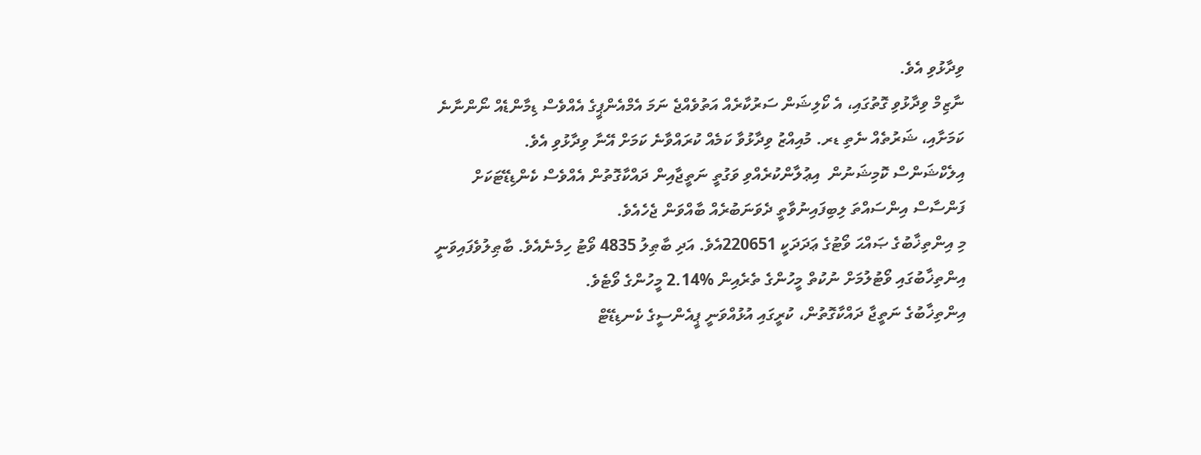ވިދާޅުވި އެވެ.
ނާޒިމް ވިދާޅުވި ގޮތުގައި، އެ ކޯލިޝަން ސަރުކާރެއް އަތުވެއްޖެ ނަމަ އެމްއެންޕީގެ އެއްވެސް ޑިމާންޑެއް ނޯންނާނެ ކަމަށާއި، ޝަރުތެއް ނެތި ޑރ. މުއިއްޒު ވިދާޅުވާ ކަމެއް ކުރައްވާނެ ކަމަށް އޭނާ ވިދާޅުވި އެވެ.
އިލެކްޝަންސް ކޮމިޝަނުން  އިޢުލާންކުރެއްވި ވަގުތީ ނަތީޖާއިން ދައްކާގޮތުން އެއްވެސް ކެންޑިޑޭޓަކަށް ފަންސާސް އިންސައްތަ ލިބިފައިނުވާތީ ދެވަނަބުރެއް ބާއްވަން ޖެހެއެވެ.
މި އިންތިޚާބުގެ ޞައްޙަ ވޯޓުގެ ޢަދަދަކީ 220651އެވެ. އަދި ބާޠިލު 4835 ވޯޓު ހިމެނެއެވެ. ބާޠިލުވެފައިވަނީ އިންތިޚާބުގައި ވޯޓުލުމަށް ނުކުތް މީހުންގެ ތެރެއިން %2.14 މީހުންގެ ވޯޓެވެ.
އިންތިޚާބުގެ ނަތީޖާ ދައްކާގޮތުން، ކުރީގައި އުޅުއްވަނީ ޕީއެންސީގެ ކެނޑިޑޭޓް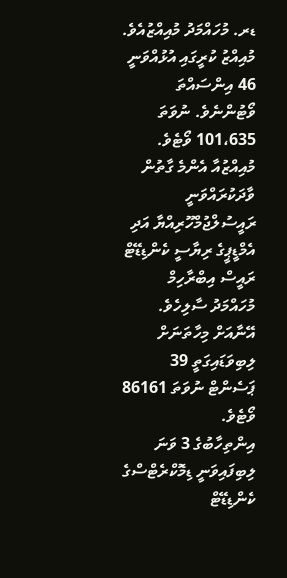ޑރ. މުހައްމަދު މުއިއްޒުއެވެ. މުއިއްޒު ކުރީގައި އުޅުއްވަނީ 46 އިންސައްތަ ވޯޓުންނެވެ. ނުވަތަ 101،635 ވޯޓެވެ.
މުއިއްޒުއާ އެންމެ ގާތުން ވާދަކުރައްވަނީ ރައީސުލްޖުމްހޫރިއްޔާ އަދި އެމްޑީޕީގެ ރިޔާސީ ކެންޑިޑޭޓް ރައީސް އިބްރާހިމް މުހައްމަދު ސާލިހެވެ. އޭނާއަށް މިހާތަނަށް ލިބިވަޑައިގަތީ 39 ޕަސެންޓް ނުވަތަ 86161 ވޯޓެވެ.
އިންތިހާބުގެ 3 ވަނަ ލިބިފައިވަނީ ޑިމޮކްރެޓްސްގެ ކެންޑިޑޭޓް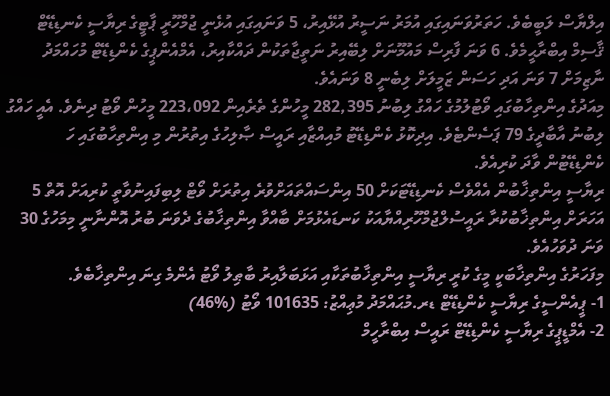އިލްޔާސް ލަބީބެވެ. ހަތަރުވަނައިގައި އުމަރު ނަސީރު އުޅޭއިރު، 5 ވަނައިގައި އުޅެނީ ޖުމްހޫރީ ޕާޓީގެ ރިޔާސީ ކެނޑިޑޭޓް ޤާސިމް އިބްރާޙީމެވެ. 6 ވަނަ ފާރިސް މައުމޫނަށް ލިބޭއިރު ނަތީޖާތަކުން ދައްކާއިރު، އެމްއެންޕީގެ ކެންޑިޑޭޓް މުހައްމަދު ނާޒިމަށް 7 ވަނަ އަދި ހަސަން ޒަމީލަށް ލިބެނީ 8 ވަނައެވެ.
މިއަދުގެ އިންތިހާބުގައި ވޯޓުލުމުގެ ހައްގު ލިބުނު 282,395 މީހުންގެ ތެރެއިން 223،092 މީހުން ވޯޓު ދިނެވެ. އެއީ ހައްގު ލިބުނު އާބާދީގެ 79 ޕަސެންޓެވެ. އިދިކޮޅު ކެންޑިޑޭޓު މުއިއްޒާއި ރައީސް ޞާލިހުގެ އިތުރުން މި އިންތިހާބުގައި ހަ ކެންޑިޑޭޓުން ވާދަ ކުރިއެވެ.
ރިޔާސީ އިންތިޚާބުން އެއްވެސް ކެނޑިޑޭޓަކަށް 50 އިންސައްތައަށްވުރެ އިތުރަށް ވޯޓް ލިބިފައިނުވާތީ ކުރިއަށް އޮތް 5 އަހަރަށް އިންތިޚާބުކުރާ ރައީސުލްޖުމްހޫރިއްޔާއަކު ކަނޑައެޅުމަށް ބާއްވާ އިންތިޚާބުގެ ދެވަނަ ބުރު އޮންނާނީ މިމަހުގެ 30 ވަނަ ދުވަހުއެވެ.
މިފަހަރުގެ އިންތިޚާބަކީ މީގެ ކުރީ ރިޔާސީ އިންތިޚާބުތަކާއި އަޅަބަލާއިރު ބާޠިލު ވޯޓު އެންމެ ގިނަ އިންތިޚާބެވެ.
1- ޕީއެންސީގެ ރިޔާސީ ކެންޑިޑޭޓް ޑރ.މުޙައްމަދު މުޢިއްޒު: 101635 ވޯޓު (%46)
2- އެމްޑީޕީގެ ރިޔާސީ ކެންޑިޑޭޓް ރައީސް އިބްރާހީމް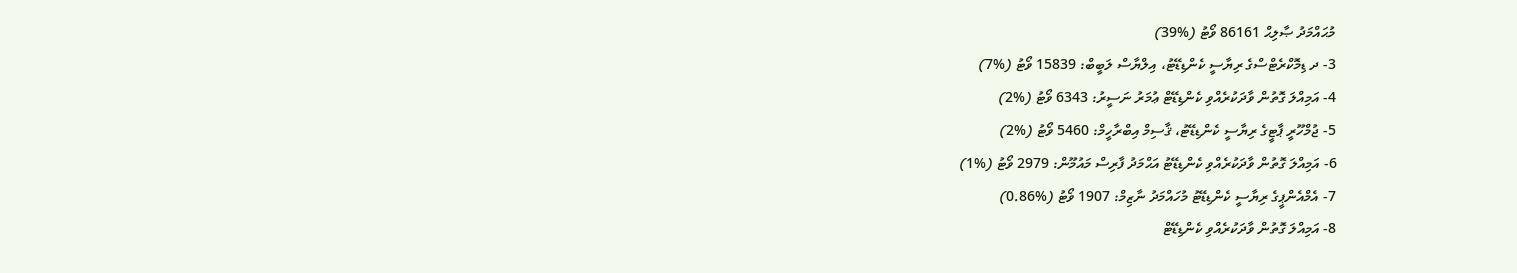މުޙައްމަދު ޞާލިޙް 86161 ވޯޓު (%39)
3- ދ ޑިމޮކްރެޓްސްގެ ރިޔާސީ ކެންޑިޑޭޓު، އިލްޔާސް ލަބީބް: 15839 ވޯޓު (%7)
4- އަމިއްލަ ގޮތުން ވާދަކުރެއްވި ކެންޑިޑޭޓް ޢުމަރު ނަސީރު: 6343 ވޯޓު (%2)
5- ޖުމްހޫރީ ޕާޓީގެ ރިޔާސީ ކެންޑިޑޭޓު، ޤާސިމް އިބްރާހީމް: 5460 ވޯޓު (%2)
6- އަމިއްލަ ގޮތުން ވާދަކުރެއްވި ކެންޑިޑޭޓު އަޙްމަދު ފާރިސް މައުމޫން: 2979 ވޯޓު (%1)
7- އެމްއެންޕީގެ ރިޔާސީ ކެންޑިޑޭޓު މުހައްމަދު ނާޒިމް: 1907 ވޯޓު (%0.86)
8- އަމިއްލަ ގޮތުން ވާދަކުރެއްވި ކެންޑިޑޭޓް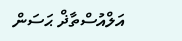އަލްއުސްތާޛް ޙަސަން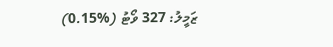ޒަމީލު: 327 ވޯޓު (%0.15)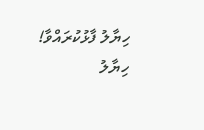ހިޔާލު ފާޅުކުރައްވާ!
ހިޔާލު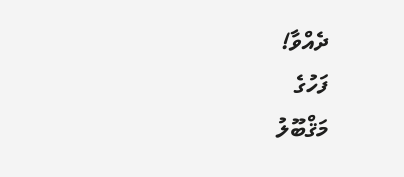ދެއްވާ!
ފަހުގެ
މަޤްބޫލު